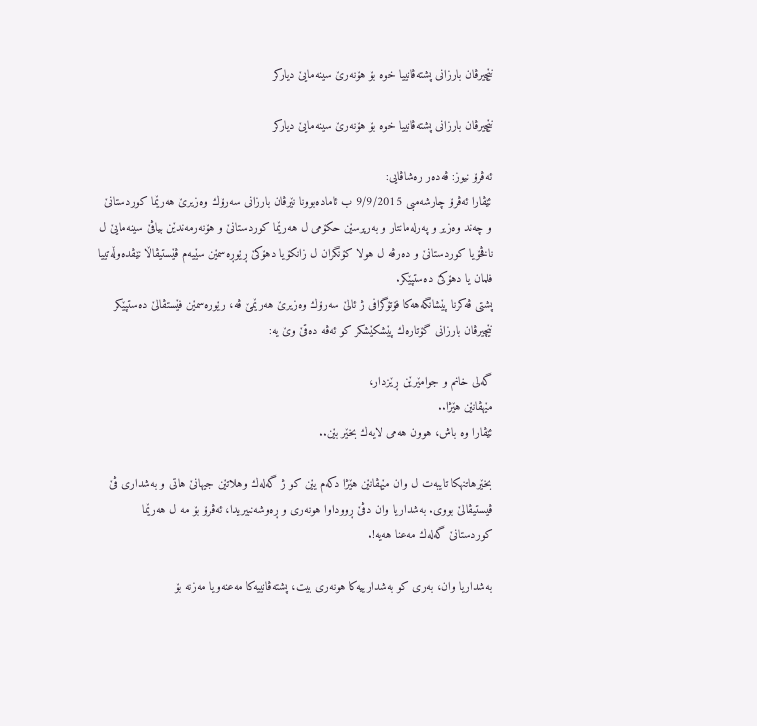نێچیرڤان بارزانی پشته‌ڤانییا خوه‌ بۆ هۆنه‌رێ سینه‌مایێ دیاركر

نێچیرڤان بارزانی پشته‌ڤانییا خوه‌ بۆ هۆنه‌رێ سینه‌مایێ دیاركر

ئه‌ڤرۆ نیوز: ڤه‌ده‌ر ره‌شاڤایی:
ئێڤارا ئه‌ڤرۆ چارشه‌مبی 9/9/2015 ب ئاماده‌بوونا نێرڤان بارزانی سه‌رۆك وه‌زیرێ هه‌رێما كوردستانێ و چه‌ند وه‌زیر و په‌رله‌مانتار و به‌رپرسێن حكۆمی ل هه‌رێما كوردستانێ و هۆنه‌رمه‌ندێن بیاڤێ سینه‌مایێ ل ناڤخۆیا كوردستانێ و ده‌رڤه‌ ل هولا كۆنگران ل زانكۆیا دهۆكێ ڕێوڕەسمێن سێیەم ڤێستیڤاڵا نێڤدەوڵەتییا فلمان یا دهۆكێ ده‌ستپێكر.
پشتی ڤه‌كرنا پێشانگه‌هه‌كا فۆتۆگرافی ژ ئالێ سه‌رۆك وه‌زیرێ هه‌رێمێ ڤه‌، رێوره‌سمێن فێستڤالێ ده‌ستپێكر نێچیرڤان بارزانی گۆتاره‌ك پێشكێشكر كو ئه‌ڤه‌ ده‌قێ وێ یه‌:

گه‌لى خانم و جوامێرێن ڕێزدار،
مێهڤانێن هێژا..
ئێڤارا وە باش، هوون هه‌مى لایەك بخێر بێن..

بخێرهاتنهكا تایبه‌ت ل وان مێهڤانێن هێژا دكه‌م یێن كو ژ گه‌له‌ك وهلاتێن جیهانێ هاتى و به‌شدارى ڤێ ڤیستیڤالێ بووى. به‌شداریا وان دڤێ ڕووداوا هونه‌رى و ڕه‌وشه‌نبیریدا، ئه‌ڤرۆ بۆ مه‌ ل هه‌رێما كوردستانێ گەلەك مه‌عنا هەیە!.

به‌شداریا وان، به‌رى كو به‌شدارییه‌كا هونه‌رى بیت، پشته‌ڤانییه‌كا مه‌عنه‌ویا مه‌زنه بۆ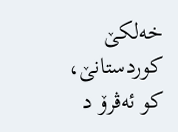خه‌لكێ كوردستانێ، كو ئه‌ڤرۆ د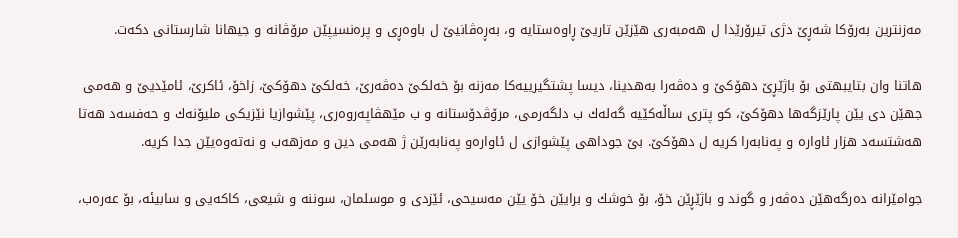مه‌زنترین به‌رۆكا شه‌ڕێ دژى تیرۆرێدا ل هه‌مبه‌رى هێزێن تاریێ ڕاوه‌ستایه‌ و، به‌ڕه‌ڤانیێ ل باوه‌ڕى و پره‌نسیپێن مرۆڤانه و جیهانا شارستانى دكه‌ت.

هاتنا وان بتایبهتى بۆ باژێڕێ دهۆكێ و ده‌ڤه‌را به‌هدینا، دیسا پشتگیرییه‌كا مه‌زنه بۆ خه‌لكێ ده‌ڤه‌رێ، خه‌لكێ دهۆكێ، زاخۆ، ئاكرێ، ئامێدیێ و هه‌مى جهێن دى یێن پارێزگه‌ها دهۆكێ، كو پترى ساڵه‌كێیه گه‌له‌ك ب دلگه‌رمى، مرۆڤدۆستانه و ب مێهڤاپه‌روه‌رى، پێشوازیا نێزیكى ملیۆنه‌ك و حەفسەد هەتا هەشتسەد هزار ئاواره و په‌نابه‌را كریه ل دهۆكێ. بێ جوداهى پێشوازى ل ئاواره‌و په‌نابه‌رێن ژ هه‌مى دین و مه‌زهه‌ب و نه‌ته‌وه‌یێن جدا كریه.

جوامێرانه ده‌رگه‌هێن ده‌ڤه‌ر و گوند و باژێڕێن خۆ، بۆ خوشك و برایێن خۆ یێن مه‌سیحى، ئێزدى و موسلمان، سوننه و شیعى، كاكه‌یى و سابیئه، بۆ عه‌ره‌ب،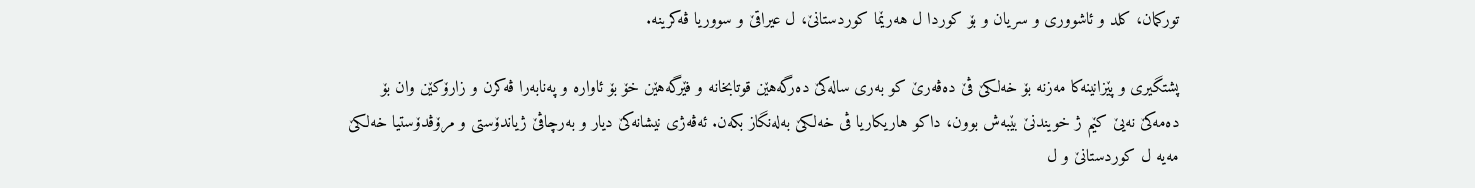توركمان، كلد و ئاشوورى و سریان و بۆ كوردا ل هه‌رێما كوردستانێ، ل عیراقێ و سووریا ڤه‌كرینه.

پشتگیرى و پێزانینه‌كا مه‌زنه بۆ خه‌لكێ ڤێ ده‌ڤه‌رێ كو به‌رى ساله‌كێ ده‌رگه‌هێن قوتابخانه و فێرگه‌هێن خۆ بۆ ئاواره و په‌نابه‌را ڤه‌كرن و زارۆكێن وان بۆ ده‌مه‌كێ نه‌یێ كێم ژ خویندنێ بێبه‌ش بوون، داكو هاریكاریا ڤى خه‌لكێ به‌له‌نگاز بكه‌ن. ئه‌ڤه‌ژى نیشانه‌كێ دیار و به‌رچاڤێ ژیاندۆستى و مرۆڤدۆستیا خه‌لكێ مه‌یه ل كوردستانێ و ل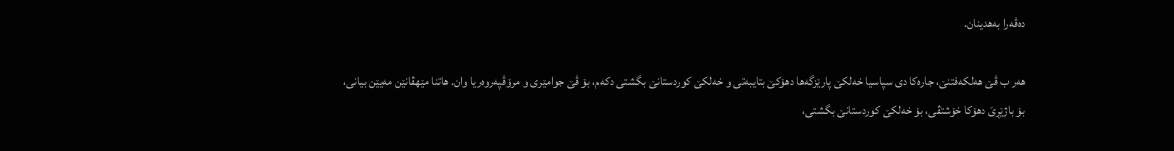دەڤەرا بەهدینان.

هه‌ر ب ڤێ هه‌لكه‌فتنێ، جاره‌كا دى سپاسیا خه‌لكێ پارێزگه‌ها دهۆكێ بتایبه‌تى و خه‌لكێ كوردستانێ بگشتى دكه‌م، بۆ ڤێ جوامێرى و مرۆڤپه‌روه‌ریا وان. هاتنا مێهڤانێن مه‌یێن بیانى، بۆ باژێڕێ دهۆكا خۆشتڤى، بۆ خه‌لكێ كوردستانێ بگشتى،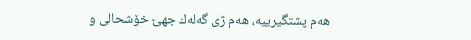هه‌م پشتگیرییه، هه‌م ژى گه‌له‌ك جهێ خۆشحالى و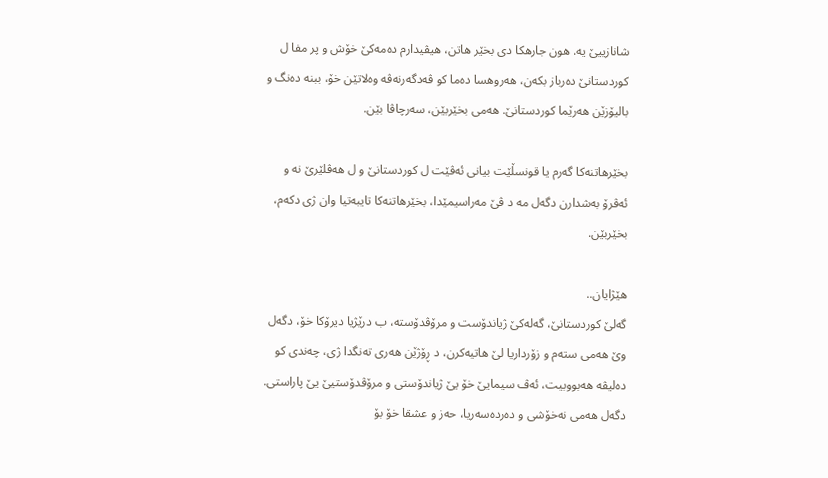شانازییێ یه. هون جارهكا دى بخێر هاتن، هیڤیدارم ده‌مه‌كێ خۆش و پر مفا ل كوردستانێ ده‌رباز بكه‌ن، هه‌روهسا ده‌ما كو ڤه‌دگه‌رنه‌ڤه‌ وه‌لاتێن خۆ، ببنه‌ ده‌نگ و بالیۆزێن هەرێما كوردستانێ. هەمی بخێربێن، سەرچاڤا بێن.

بخێرهاتنەكا گەرم یا قونسڵێت بیانی ئەڤێت ل كوردستانێ و ل هەڤلێرێ نە و ئەڤرۆ بەشدارن دگەل مە د ڤێ مەراسیمێدا، بخێرهاتنەكا تایبەتیا وان ژی دكەم، بخێربێن.

هێژایان..
گه‌لێ كوردستانێ، گه‌له‌كێ ژیاندۆست و مرۆڤدۆسته، ب درێژیا دیرۆكا خۆ، دگه‌ل وێ هه‌مى سته‌م و زۆرداریا لێ هاتیه‌كرن، د ڕۆژێن هه‌رى ته‌نگدا ژى، چه‌ندى كو ده‌لیڤه‌ هه‌بووبیت، ئه‌ڤ سیمایێ خۆ یێ ژیاندۆستى و مرۆڤدۆستیێ یێ پاراستى. دگه‌ل هه‌مى نه‌خۆشى و ده‌رده‌سه‌ریا، حه‌ز و عشقا خۆ بۆ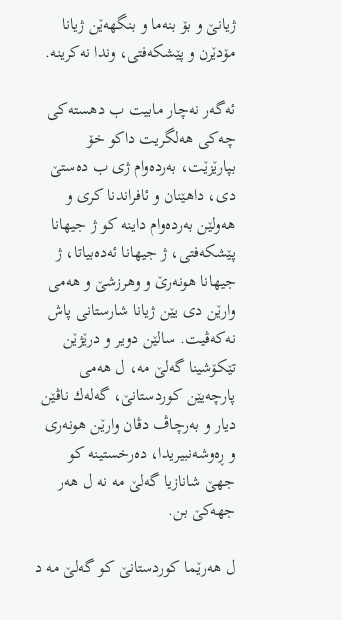ژیانێ و بۆ بنه‌ما و بنگهه‌ێن ژیانا مۆدێرن و پێشكه‌فتى، وندا نه‌كرینه.

ئه‌گه‌ر نه‌چار مابیت ب دهسته‌كى چه‌كى هه‌لگریت داكو خۆ بپارێزێت، به‌رده‌وام ژى ب ده‌ستێ دى، داهێنان و ئافراندنا كرى و هه‌ولێن به‌رده‌وام داینه كو ژ جیهانا پێشكه‌فتى، ژ جیهانا ئه‌ده‌بیاتا، ژ جیهانا هونه‌رێ و وهرزشێ و هه‌مى وارێن دى یێن ژیانا شارستانى پاش نه‌كه‌ڤیت. سالێن دویر و درێژێن تێكۆشینا گه‌لێ مه، ل هه‌مى پارچه‌یێن كوردستانێ، گه‌له‌ك ناڤێن دیار و به‌رچاڤ دڤان وارێن هونه‌رى و ڕه‌وشه‌نبیریدا، ده‌رخستینە كو جهێ شانازیا گەلێ مە نە ل هەر جهەكێ بن.

ل هه‌رێما كوردستانێ كو گه‌لێ مه‌ د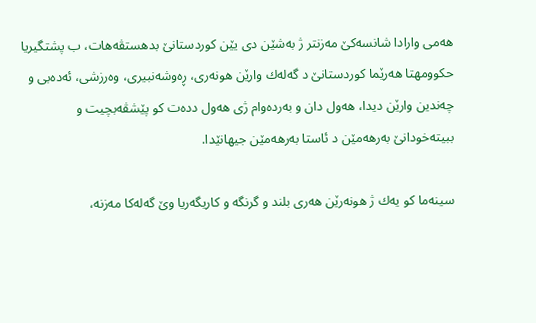هه‌مى وارادا شانسه‌كێ مه‌زنتر ژ به‌شێن دى یێن كوردستانێ بدهستڤه‌هات، ب پشتگیریا حكوومهتا هه‌رێما كوردستانێ د گه‌له‌ك وارێن هونه‌رى، ڕه‌وشه‌نبیرى، وه‌رزشى، ئه‌ده‌بى و چه‌ندین وارێن دیدا، هه‌ول دان و به‌رده‌وام ژى هه‌ول دده‌ت كو پێشڤه‌بچیت و ببیته‌خودانێ به‌رهه‌مێن د ئاستا به‌رهه‌مێن جیهانێدا.

سینه‌ما كو یه‌ك ژ هونه‌رێن هه‌رى بلند و گرنگه و كاریگه‌ریا وێ گه‌له‌كا مه‌زنه،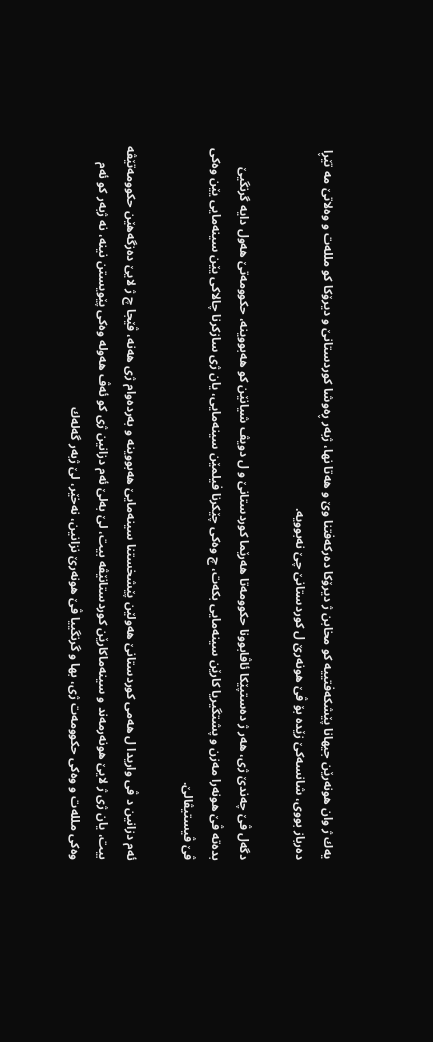یه‌ك ژ وان هونه‌رێن جیهانا پێشكه‌فتییه كو مخابن ژ دیرۆكا ده‌ركه‌فتنا وێ و هه‌تا نها، ژبه‌ر ڕه‌وشا كوردستانێ و دیرۆكا كو ملله‌ت و وه‌لاتێ مه تێڕا ده‌رباز بووى، شانسه‌كێ زێده بۆ ڤێ هونه‌رێ ل كوردستانێ چێ نه‌بوویه.

دگه‌ل ڤێ چه‌ندێ ژى، هه‌ر ژ ده‌ستپێكا ئاڤابوونا حكوومه‌تا هه‌رێما كوردستانێ و ل دویڤ شیانێن كو هه‌بووینه، حكوومه‌تێ هه‌ول دایه گرنگیێ بده‌ته ڤێ هونه‌را مه‌زن و پشتگیریا كارێن سینه‌مایى بكه‌ت، چ وه‌كى چێكرنا فیلمێن سینه‌مایى، یان ژى سازكرنا چالاكى یێن سینه‌مایى یێن وه‌كى ڤێ ڤیستیڤالێ.

ئه‌م دزانین د ڤى واریدا ل هەمی كوردستانێ هه‌ولێن پێشخستنا سینه‌مایێ هه‌بووینه و به‌رده‌وام ژى هه‌نه، ڤێجا چ ژ لایێ ده‌زگه‌هێن حكوومه‌تێڤه بیت، یان ژى ژ لایێ هونه‌رمه‌ند و سینه‌ماكارێن كوردستانێڤه بیت، لێ به‌لێ ئه‌م دزانین ژى كو ئه‌ڤ هه‌وله‌ وه‌كى پێویستن نینه، نه ژبه‌ر كو ئه‌م وه‌كى ملله‌ت و وه‌كى حكوومه‌ت ژى، بها و گرنگییا ڤێ هونه‌رێ نزانین، نه‌خێر، لێ ژبه‌ر گه‌له‌ك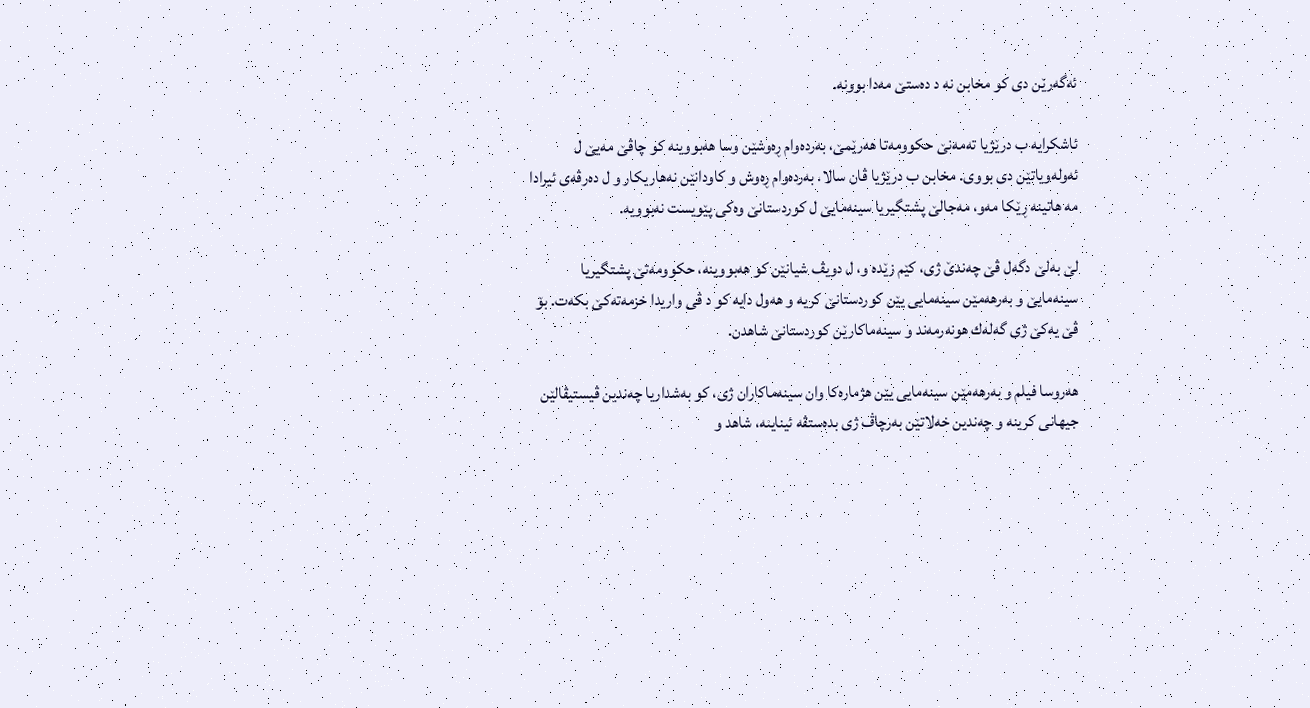ئه‌گه‌رێن دى كو مخابن نه د ده‌ستێ مه‌دا بوونە.

ئاشكرایه ب درێژیا ته‌مه‌نێ حكوومه‌تا هەرێمێ، به‌رده‌وام ڕه‌وشێن وسا هه‌بووینه كو چاڤێ مه‌یێ ل ئه‌وله‌ویاتێن دى بووى. مخابن ب درێژیا ڤان سالا، به‌رده‌وام ڕه‌وش و كاودانێن نه‌هاریكار و ل ده‌رڤه‌ى ئیرادا مه هاتینه‌ ڕێكا مه‌و، مەجالێ پشتگیریا سینەمایێ ل كوردستانێ وەكی پێویست نەبوویە.

لێ به‌لێ دگه‌ل ڤێ چه‌ندێ ژى، كێم زێده‌ و، ل دویڤ شیانێن كو هه‌بووینه، حكوومه‌تێ پشتگیریا سینه‌مایێ و به‌رهه‌مێن سینه‌مایى یێن كوردستانێ كریه و هه‌ول دایه كو د ڤى واریدا خزمه‌ته‌كێ بكه‌ت. بۆ ڤێ یه‌كێ ژى گه‌له‌ك هونه‌رمه‌ند و سینه‌ماكارێن كوردستانێ شاهدن.

هه‌روسا فیلم و به‌رهه‌مێن سینه‌مایى یێن هژماره‌كا وان سینه‌ماكاران ژى، كو به‌شداریا چه‌ندین ڤیستیڤالێن جیهانى كرینه و چه‌ندین خه‌لاتێن به‌رچاڤ ژى بده‌ستڤه ئیناینه، شاهد و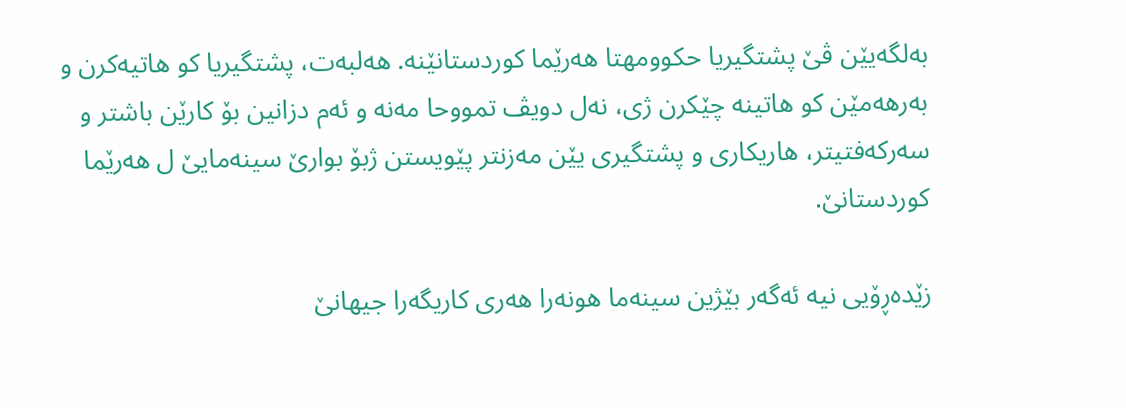به‌لگه‌یێن ڤێ پشتگیریا حكوومهتا هه‌رێما كوردستانێنه. هه‌لبه‌ت، پشتگیریا كو هاتیه‌كرن و به‌رهه‌مێن كو هاتینه‌ چێكرن ژى، نه‌ل دویڤ تمووحا مه‌نه و ئه‌م دزانین بۆ كارێن باشتر و سه‌ركه‌فتیتر، هاریكارى و پشتگیرى یێن مه‌زنتر پێویستن ژبۆ بوارێ سینەمایێ ل هەرێما كوردستانێ.

زێده‌ڕۆیى نیه ئه‌گه‌ر بێژین سینه‌ما هونه‌را هه‌رى كاریگه‌را جیهانێ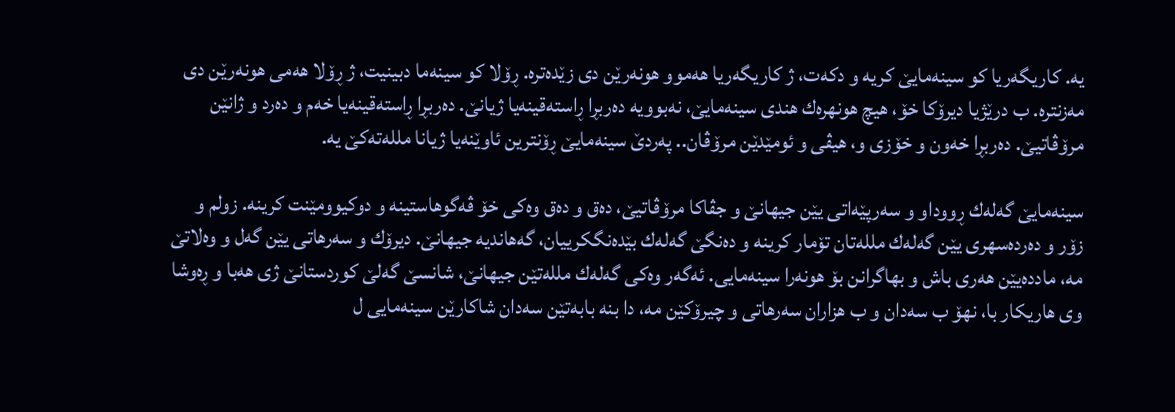یه. كاریگه‌ریا كو سینه‌مایێ كریه و دكه‌ت، ژ كاریگه‌ریا هه‌موو هونه‌رێن دى زێده‌تره. ڕۆلا كو سینه‌ما دبینیت، ژ ڕۆلا هه‌مى هونه‌رێن دى مه‌زنتره. ب درێژیا دیرۆكا خۆ، هیچ هونهره‌ك هندى سینه‌مایێ، نه‌بوویه ده‌ربڕا ڕاسته‌قینه‌یا ژیانێ. ده‌ربڕا ڕاسته‌قینه‌یا خه‌م و ده‌رد و ژانێن مرۆڤاتیێ. ده‌ربڕا خه‌ون و خۆزى و، هیڤى و ئومێدێن مرۆڤان.. په‌ردێ سینه‌مایێ ڕۆنترین ئاوێنه‌یا ژیانا مللەتەكێ یە.

سینه‌مایێ گه‌له‌ك ڕووداو و سه‌رپێه‌اتى یێن جیهانێ و جڤاكا مرۆڤاتیێ، ده‌ق و ده‌ق وه‌كى خۆ ڤه‌گوهاستینه و دوكیوومێنت كرینه. زولم و زۆر و ده‌رده‌سهرى یێن گه‌له‌ك ملله‌تان تۆمار كرینه و ده‌نگێ گه‌له‌ك بێده‌نگكرییان، گه‌هاندیه جیهانێ. دیرۆك و سه‌رهاتى یێن گه‌ل و وه‌لاتێ مه، مادده‌یێن هه‌رى باش و بهاگرانن بۆ هونەرا سینەمایی. ئه‌گه‌ر وه‌كى گه‌له‌ك ملله‌تێن جیهانێ، شانسێ گه‌لێ كوردستانێ ژى هه‌با و ڕه‌وشا وى هاریكار با، نهۆ ب سه‌دان و ب هزاران سه‌رهاتى و چیرۆكێن مه، دا بنه بابه‌تێن سه‌دان شاكارێن سینه‌مایى ل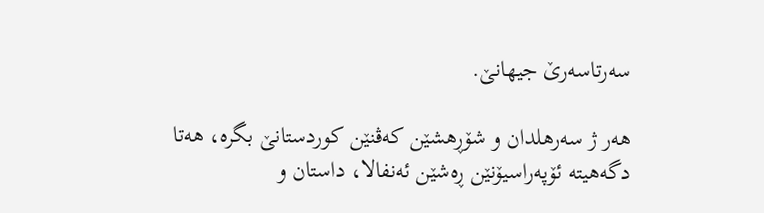سەرتاسەرێ جیهانێ.

هه‌ر ژ سه‌رهلدان و شۆڕهشێن كه‌ڤنێن كوردستانێ بگره، هه‌تا دگه‌هیته ئۆپه‌راسیۆنێن ڕه‌شێن ئه‌نفالا، داستان و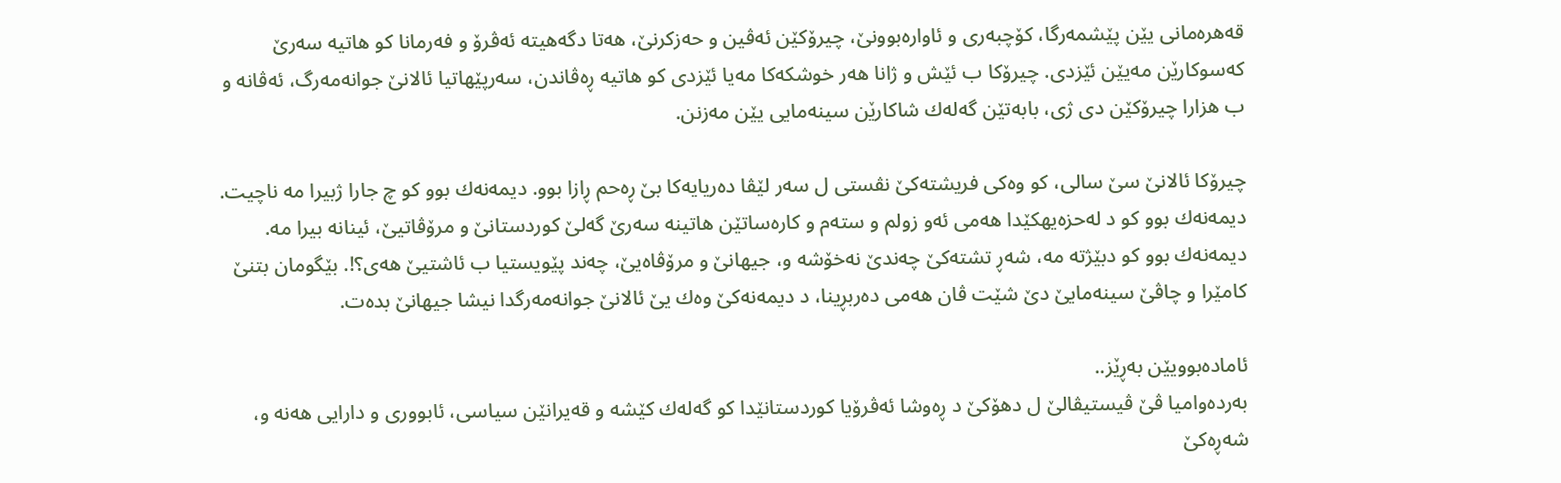قه‌هره‌مانى یێن پێشمه‌رگا، كۆچبه‌رى و ئاواره‌بوونێ، چیرۆكێن ئه‌ڤین و حه‌زكرنێ، هه‌تا دگه‌هیته ئه‌ڤرۆ و فه‌رمانا كو هاتیه سه‌رێ كه‌سوكارێن مه‌یێن ئێزدى. چیرۆكا ب ئێش و ژانا هه‌ر خوشكه‌كا مه‌یا ئێزدى كو هاتیه ڕه‌ڤاندن، سه‌رپێهاتیا ئالانێ جوانه‌مه‌رگ، ئه‌ڤانه و ب هزارا چیرۆكێن دى ژى، بابه‌تێن گه‌له‌ك شاكارێن سینه‌مایى یێن مه‌زنن.

چیرۆكا ئالانێ سێ سالى، كو وه‌كى فریشته‌كێ نڤستى ل سه‌ر لێڤا ده‌ریایه‌كا بێ ڕه‌حم ڕازا بوو. دیمه‌نه‌ك بوو كو چ جارا ژبیرا مه‌ ناچیت. دیمه‌نه‌ك بوو كو د له‌حزه‌یهكێدا هه‌مى ئه‌و زولم و سته‌م و كاره‌ساتێن هاتینه سه‌رێ گه‌لێ كوردستانێ و مرۆڤاتیێ، ئینانه‌ بیرا مه. دیمه‌نه‌ك بوو كو دبێژته‌ مه، شه‌ڕ تشته‌كێ چه‌ندێ نەخۆشە و، جیهانێ و مرۆڤاه‌یێ، چه‌ند پێویستیا ب ئاشتیێ هه‌ى؟!. بێگومان بتنێ كامێرا و چاڤێ سینه‌مایێ دێ شێت ڤان هه‌مى ده‌ربڕینا، د دیمه‌نه‌كێ وه‌ك یێ ئالانێ جوانه‌مه‌رگدا نیشا جیهانێ بده‌ت.

ئاماده‌بوویێن بەڕێز..
به‌رده‌وامیا ڤێ ڤیستیڤالێ ل دهۆكێ د ڕه‌وشا ئه‌ڤرۆیا كوردستانێدا كو گه‌له‌ك كێشه و قه‌یرانێن سیاسى، ئابوورى و دارایى هه‌نه و، شه‌ڕه‌كێ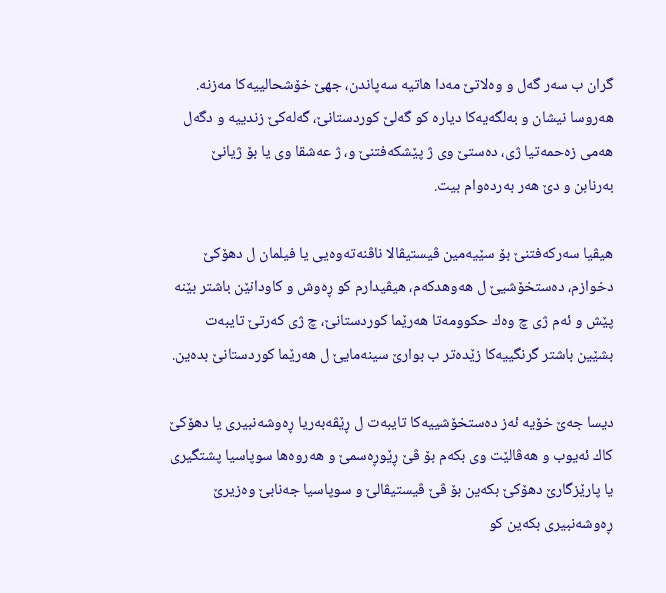گران ب سه‌ر گه‌ل و وه‌لاتێ مه‌دا هاتیه‌ سه‌پاندن، جهێ خۆشحالییه‌كا مه‌زنه. هه‌روسا نیشان و به‌لگه‌یه‌كا دیاره كو گه‌لێ كوردستانێ، گه‌له‌كێ زندییه و دگه‌ل هه‌مى زه‌حمه‌تیا ژى، ده‌ستێ وى ژ پێشكه‌فتنێ و، ژ عه‌شقا وى یا بۆ ژیانێ به‌رنابن و دێ هەر بەردەوام بیت.

هیڤیا سه‌ركه‌فتنێ بۆ سێیه‌مین ڤیستیڤالا ناڤنه‌ته‌وه‌یى یا فیلمان ل دهۆكێ دخوازم، ده‌ستخۆشیێ ل هه‌وهدكه‌م، هیڤیدارم كو ڕه‌وش و كاودانێن باشتر بێنه‌ پێش و ئه‌م ژى چ وه‌ك حكوومه‌تا هه‌رێما كوردستانێ، چ ژى كه‌رتێ تایبه‌ت بشێین باشتر گرنگییەكا زێدەتر ب بوارێ سینەمایێ ل هەرێما كوردستانێ بدەین.

دیسا جه‌ێ خۆیە ئەز دەستخۆشییەكا تایبەت ل ڕێڤەبەریا ڕەوشەنبیری یا دهۆكێ كاك ئەیوب و هەڤالێت وی بكەم بۆ ڤێ ڕێوڕەسمێ و هەروەها سوپاسیا پشتگیری یا پارێزگارێ دهۆكێ بكەین بۆ ڤێ ڤیستیڤالێ و سوپاسیا جەنابێ وەزیرێ ڕەوشەنبیری بكەین كو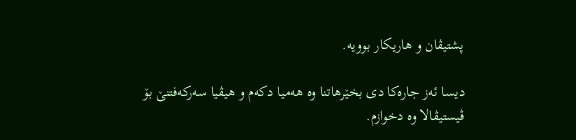پشتیڤان و هاریكار بوویە.

دیسا ئەز جارەكا دی بخێرهاتنا وە هەمیا دكەم و هیڤیا سەركەفتنێ بۆ ڤیستیڤالا وە دخوازم.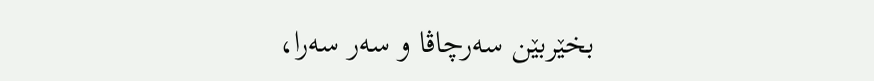بخێربێن سەرچاڤا و سەر سەرا،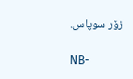زۆر سوپاس.

NB-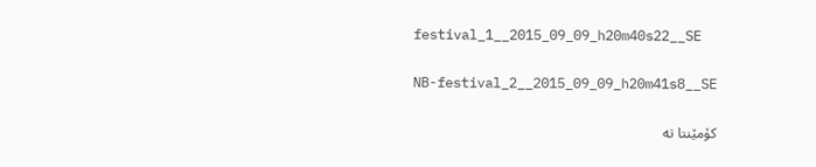festival_1__2015_09_09_h20m40s22__SE

NB-festival_2__2015_09_09_h20m41s8__SE

کۆمێنتا تە